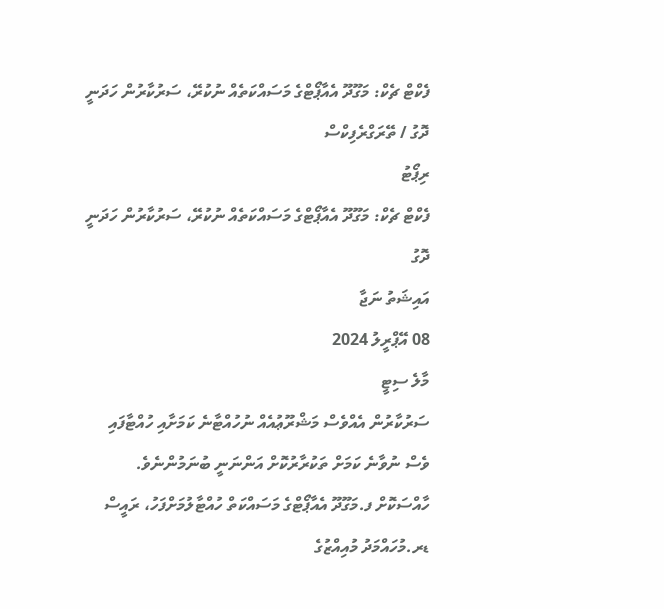ފެކްޓް ޗެކް: މަގޫދޫ އެއާޕޯޓްގެ މަސައްކަތެއް ނުކުރޭ، ސަރުކާރުން ހަދަނީ ދޮގު / ތޭރަގްރެފިކްސް
ރިޕޯޓު
ފެކްޓް ޗެކް: މަގޫދޫ އެއާޕޯޓްގެ މަސައްކަތެއް ނުކުރޭ، ސަރުކާރުން ހަދަނީ ދޮގު
އައިޝަތު ނަޖާ
08 އޭޕްރީލު 2024
މާލެ ސިޓީ
ސަރުކާރުން އެއްވެސް މަޝްރޫޢުއެއް ނުހުއްޓާނެ ކަމަށާއި ހުއްޓާފައި ވެސް ނުވާނެ ކަމަށް ތަކުރާރުކޮށް އަންނަނީ ބުނަމުންނެވެ. ހާއްސަކޮށް ފ.މަގޫދޫ އެއާޕޯޓްގެ މަސައްކަތް ހުއްޓާލުމަށްފަހު، ރައީސް ޑރ.މުހައްމަދު މުއިއްޒުގެ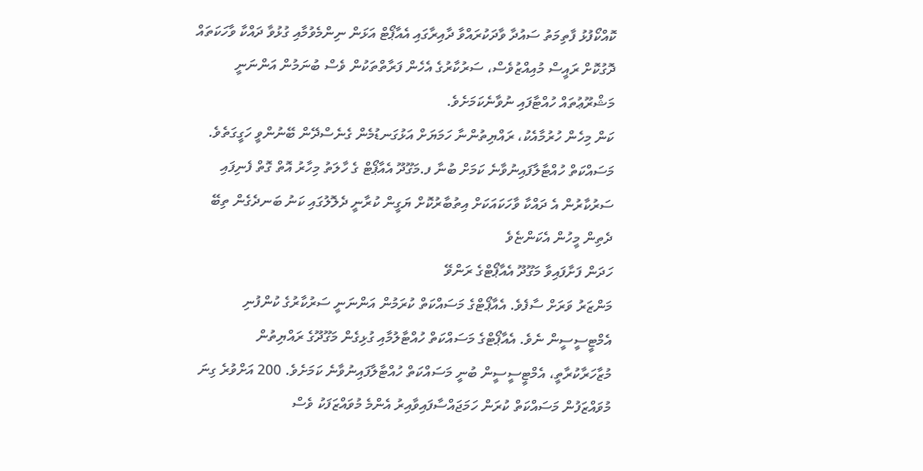ކޮއްކޯފުޅު ފާތިމަތު ސައުދާ ވާދަކުރައްވާ ދާއިރާގައި އެއާޕޯޓް އަޅަން ނިންމެވުމާއި ގުޅުވާ ދައްކާ ވާހަކަތައް ދޮގުކޮށް ރައީސް މުއިއްޒުވެސް، ސަރުކާރުގެ އެހެން ފަރާތްތަކުން ވެސް ބުނަމުން އަންނަނީ މަޝްރޫޢުތައް ހުއްޓާފައި ނުވާނެކަމަށެވެ.
ކަން މިހެން ހުރުމާއެކު، ރައްޔިތުންނާ ހަމަޔަށް އަޅުގަނޑުމެން ގެނެސްދޭން ބޭނުންވީ ހަގީގަތެވެ. މަސައްކަތް ހުއްޓާލާފައިނުވާނެ ކަމަށް ބުނާ ފ.މަގޫދޫ އެއާޕޯޓް ގެ ހާލަތު މިހާރު އޮތް ގޮތް ފެނިފައި ސަރުކާރުން އެ ދައްކާ ވާހަކައަކަށް އިތުބާރުކޮށް ޔަގީން ކުރާނީ ދެލޮލުގައި ކަނު ބަނދެގެން ތިބޭ ދެތިން މީހުން އެކަންޏެވެ
ހަދަން ފަށާފައިވާ މަގޫދޫ އެއާޕޯޓްގެ ރަންވޭ
މަންޒަރު ވަރަށް ސާފެވެ. އެއާޕޯޓްގެ މަސައްކަތް ކުރަމުން އަންނަނީ ސަރުކާރުގެ ކުންފުނި އެމްޓީސީސީން ނެވެ. އެއާޕޯޓްގެ މަސައްކަތް ހުއްޓާލުމާއި ގުޅިގެން މަގޫދޫގެ ރައްޔިތުން މުޒާހަރާކުރާތީ، އެމްޓީސީސީން ބުނީ މަސައްކަތް ހުއްޓާލާފައިނުވާނެ ކަމަށެވެ. 200 އަށްވުރެ ގިނަ މުވައްޒަފުން މަސައްކަތް ކުރަން ހަމަޖައްސާފައިވާއިރު އެންމެ މުވައްޒަފަކު ވެސް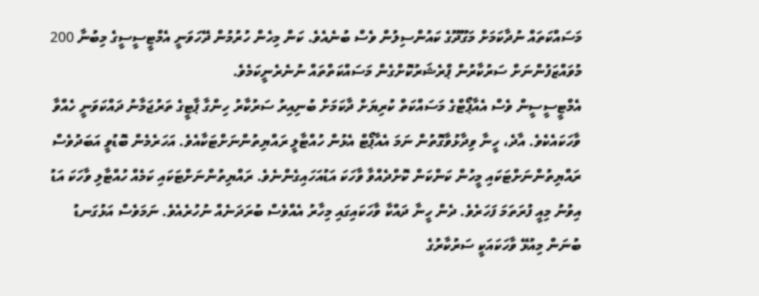މަސައްކަތައް ނުދާކަމަށް މަގޫދޫގެ ކައުންސިލުން ވެސް ބުނެއެވެ. ކަން މިހެން ހުރުމުން ދޭހަވަނީ އެމްޓީސީސީގެ މިބުނާ 200 މުވައްޒަފުންނަށް ސަރުކާރުން ޕްރެޝަރުކޮށްގެން މަސައްކަތްތައް ނުނެރެނީކަމެވެ.
އެމްޓީސީސީން ވެސް އެއާޕޯޓްގެ މަސައްކަތް ކުރިޔަށް ދާކަމަށް ބުނިއިރު ސަރުކާރު ހިންގާ ޕާޓީގެ ތަރުޖަމާނު ދައްކަވަނީ ހެއްވާ ވާހަކައެކެވެ. އާދެ، ހީނާ ވިދާޅުވާގޮތުން ނަމަ އެއާޕޯޓް އެޅުން ހުއްޓާލީ ރައްޔިތުންނަށްޓަކާއެވެ. އަހަރެމެން ބޮޑުވީ އަބަދުވެސް ރައްޔިތުންނަށްޓަކައި މީހުން ކަންކަން ކޮށްދެއްވާ ވާހަކަ އަޑުއަހައިގެންނެވެ. ރައްޔިތުންނަށްޓަކައި ކަމެއް ހުއްޓާލި ވާހަކަ އަޑު އިވުނު މިއީ ފުރަތަމަ ފަހަރެވެ. ދެން ހީނާ ދައްކާ ވާހަކައިގައި މިހާރު އެއްވެސް ބުރަދަނެއް ނުހުރެއެވެ. ނަމަވެސް އަޅުގަނޑު ބުނަން މިއުޅޭ ވާހަކައަކީ ސަރުކާރުގެ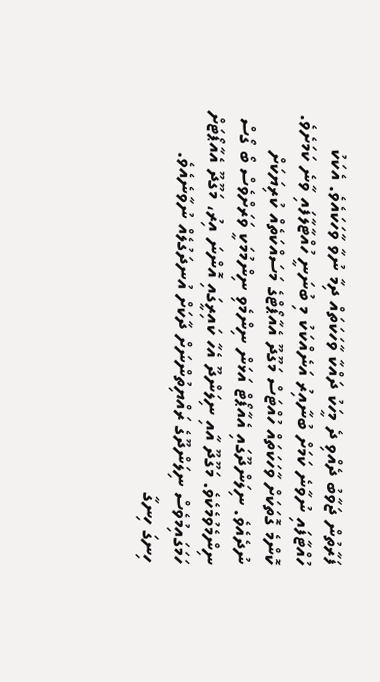ފަރާތުން ޖަވާބު ދެއްވި ދެ މީހަކު ދައްކާ ވާހަކަތައް ދިމާ ނުވާ ވާހަކައެވެ. އެކަކު ހުއްޓާފައި ނުވާނެ ކަމަށް ބުނާއިރު އަނެއްކަކު މި ބުނަނީ ހުއްޓާލާފައި ވާނެ ކަމަށެވެ.
ކޮންމެ ގޮތަކަށް ވާހަކަތައް ހުއްޓަސް މަގޫދޫ އެއާޕޯޓްގެ މަސައްކަތެއް ކުރިޔަކަށް ނުދެއެވެ. ނިލަންދޫގައި އެއާޕޯޓް އަޅަން ނިންމެވި ނިންމުމަކީ ވަރަށްވެސް ބޯ ގޯސް ނިންމެވުމެކެވެ. މަގޫދޫ އާއި ނިލަންދޫ އެހާ ކައިރީގައި އޮންނަ އިރު، މަގޫދޫ އެއާޕޯޓަށް ހަމަގައިމުވެސް ނިލަންދޫގެ ރައްޔިތުންނަށް ދާކަށް އުނދަގުލެއް ނުވާނެއެވެ.
ހިނގަ ހިނގާ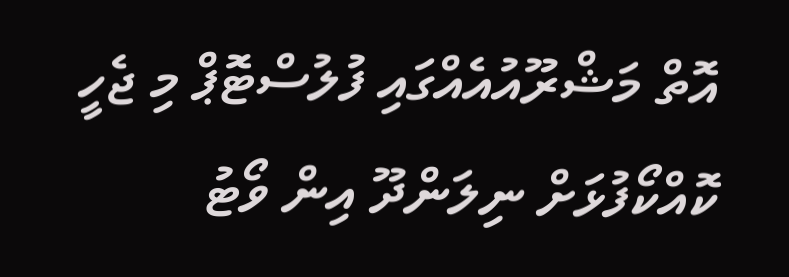އޮތް މަޝްރޫއުއެއްގައި ފުލުސްޓޮޕް މި ޖެހީ ކޮއްކޯފުޅަށް ނިލަންދޫ އިން ވޯޓު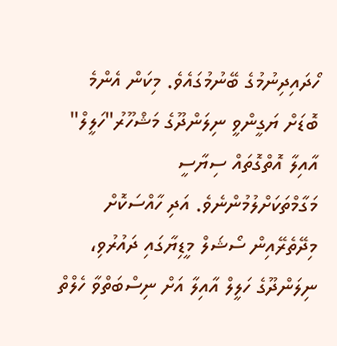ހޯދައިދިނުމުގެ ބޭނުމުގައެވެ. މިކަން އެންމެ ބޮޑަށް ޔަގީންވީ ނިލަންދޫގެ މަޝްހޫރު"ހަލީލް" އާއިލާ އޮތްގޮތައް ސިޔާސީ މަގާމްތަކަށްލުމުންނެވެ. އަދި ހާއްސަކޮށް މިދޭތެރޭއިން ސޯޝަލް މީޑިޔާގައި ދައުރުވި، ނިލަންދޫގެ ހަލީލް އާއިލާ އަށް ނިސްބަތްވާ ހެލްތް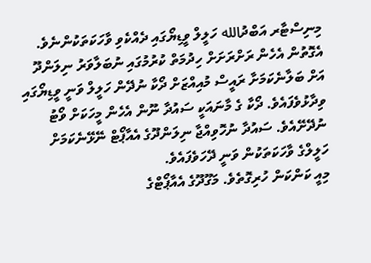މިނިސްޓާރ އަބްދުالله ހަލީލް ވީޑިޔޯގައި ދެއްކެވި ވާހަކަތަކުންނެވެ. އެގޮތުން އެހެން ރަށްރަށަށް ހިދުމަތް ކުރުމުގައި ނުބަލާވަރު ނިލަންދޫ އަށް ބަލާނެކަމަށާ ރައީސް މުއިއްޒަށް ދޯކާ ނުދޭން ހަލީލް ވަނީ ވީޑިޔޯގައި ވިދާޅުވެފައެވެ. ދޯކާ ގެ މާނައަކީ ސައުދާ ނޫން އެހެން މީހަކަށް ވޯޓު ނުދޭށޭއެވެ. ސައުދާ ނުހޮވިއްޖާ ނިލަންދޫގެ އެއާޕޯޓް ނޭޅޭނެކަމަށް ހަލީލްގެ ވާހަކަތަކުން ވަނީ ދޭހަވެފައެވެ.
މިއީ ކަންކަން ހުރިގޮތެވެ. މަގޫދޫގެ އެއާޕޯޓްގެ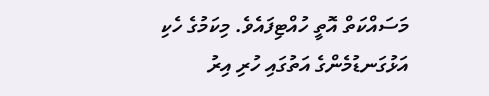މަސައްކަތް އޮތީ ހުއްޓިފައެވެ. މިކަމުގެ ހެކި އަޅުގަނޑުމެންގެ އަތުގައި ހުރި އިރު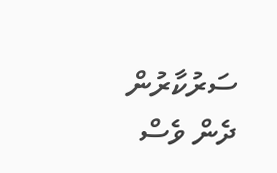ސަރުކާރުން ދެން ވެސް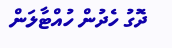ދޮގު ހެދުން ހުއްޓާލަން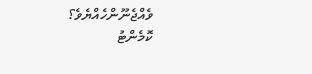ވެއްޖެނޫންހެއްޔެވެ؟
ކޮމެންޓު